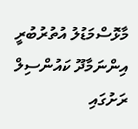މާޅޮސްމަޑުލު އުތުރުބުރީ އިންނަމާދޫ ކައުންސިލް
ރަށުގައި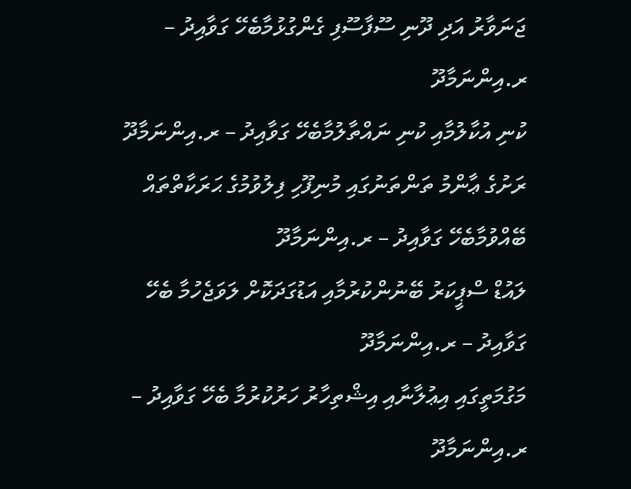ޖަނަވާރު އަދި ދޫނި ސޫފާސޫފި ގެންގުޅުމާބެހޭ ގަވާއިދު – ރ.އިންނަމާދޫ
ކުނި އުކާލުމާއި ކުނި ނައްތާލުމާބެހޭ ގަވާއިދު – ރ.އިންނަމާދޫ
ރަށުގެ ޢާންމު ތަންތަނުގައި މުނިފޫހި ފިލުވުމުގެ ޙަރަކާތްތައް ބޭއްވުމާބެހޭ ގަވާއިދު – ރ.އިންނަމާދޫ
ލައުޑް ސްޕީކަރު ބޭނުންކުރުމާއި އަޑުގަދަކޮށް ލަވަޖެހުމާ ބެހޭ ގަވާއިދު – ރ.އިންނަމާދޫ
މަގުމަތީގައި އިޢުލާނާއި އިޝްތިހާރު ހަރުކުރުމާ ބެހޭ ގަވާއިދު – ރ.އިންނަމާދޫ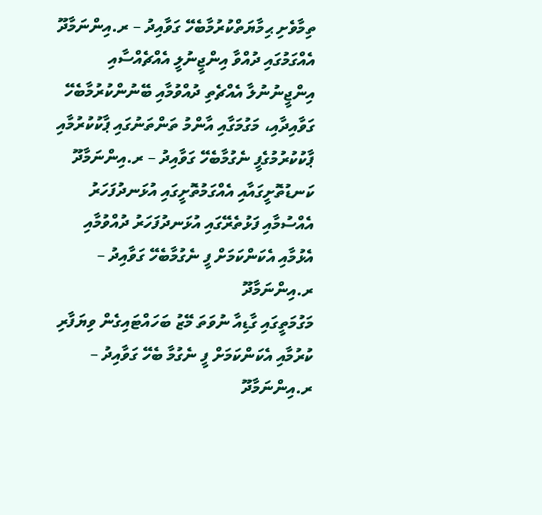ތިމާވެށި ޙިމާޔަތްކުރުމާބެހޭ ގަވާއިދު – ރ.އިންނަމާދޫ
އެއްގަމުގައި ދުއްވާ އިންޖީނުލީ އެއްޗެއްސާއި އިންޖީނުނުލާ އެއްޗެތި ދުއްވުމާއި ބޭނުންކުރުމާބެހޭ ގަވާއިދާއި، މަގުމަގާއި އާންމު ތަންތަނުގައި ޕާކުކުރުމާއި ޕާކުކުރުމުގެފީ ނެގުމާބެހޭ ގަވާއިދު – ރ.އިންނަމާދޫ
ކަނޑުތޮށީގައާއި އެއްގަމުތޮށީގައި އުޅަނދުފަހަރު އެއްސުމާއި ފަޅުތެރޭގައި އުޅަނދުފަހަރު ދުއްވުމާއި އެޅުމާއި އެކަންކަމަށް ފީ ނެގުމާބެހޭ ގަވާއިދު – ރ.އިންނަމާދޫ
މަގުމަތީގައި ގާޑިއާ ނުވަތަ މޭޒު ބަހައްޓައިގެން ވިޔަފާރި ކުރުމާއި އެކަންކަމަށް ފީ ނެގުމާ ބެހޭ ގަވާއިދު – ރ.އިންނަމާދޫ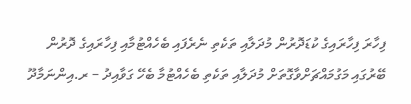ފިހާރަ ފިހާރައިގެ ކުޑަދޮރުން މުދަލާއި ތަކެތި ނެރެފައި ބެހެއްޓުމާއި ފިހާރައިގެ ދޮރުން ބޭރުގައި މަގުމައްޗަށްވާގޮތަށް މުދަލާއި ތަކެތި ބެހެއްޓުމާ ބެހޭ ގަވާއިދު – ރ.އިންނަމާދޫ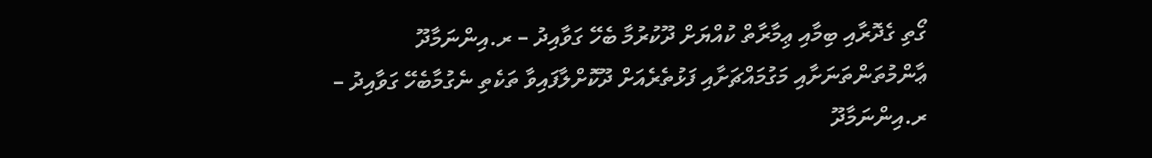ގޯތި ގެދޮރާއި ބިމާއި ޢިމާރާތް ކުއްޔަށް ދޫކުރުމާ ބެހޭ ގަވާއިދު – ރ.އިންނަމާދޫ
ޢާންމުތަންތަނަށާއި މަގުމައްޗަށާއި ފަޅުތެރެއަށް ދޫކޮށްލާފައިވާ ތަކެތި ނެގުމާބެހޭ ގަވާއިދު – ރ.އިންނަމާދޫ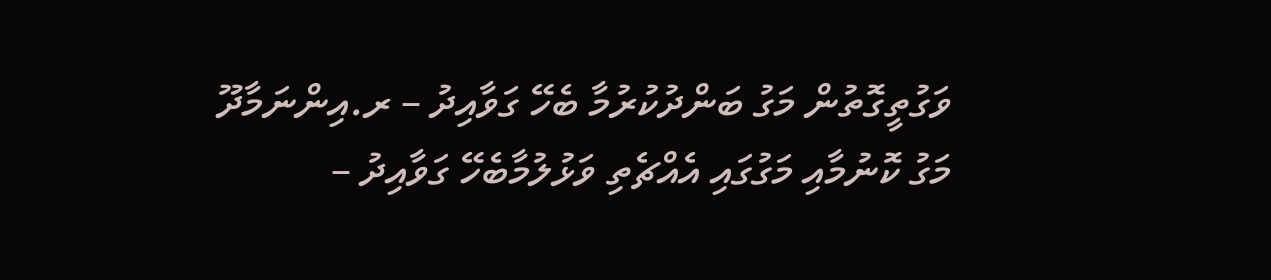ވަގުތީގޮތުން މަގު ބަންދުކުރުމާ ބެހޭ ގަވާއިދު – ރ.އިންނަމާދޫ
މަގު ކޮނުމާއި މަގުގައި އެއްޗެތި ވަޅުލުމާބެހޭ ގަވާއިދު –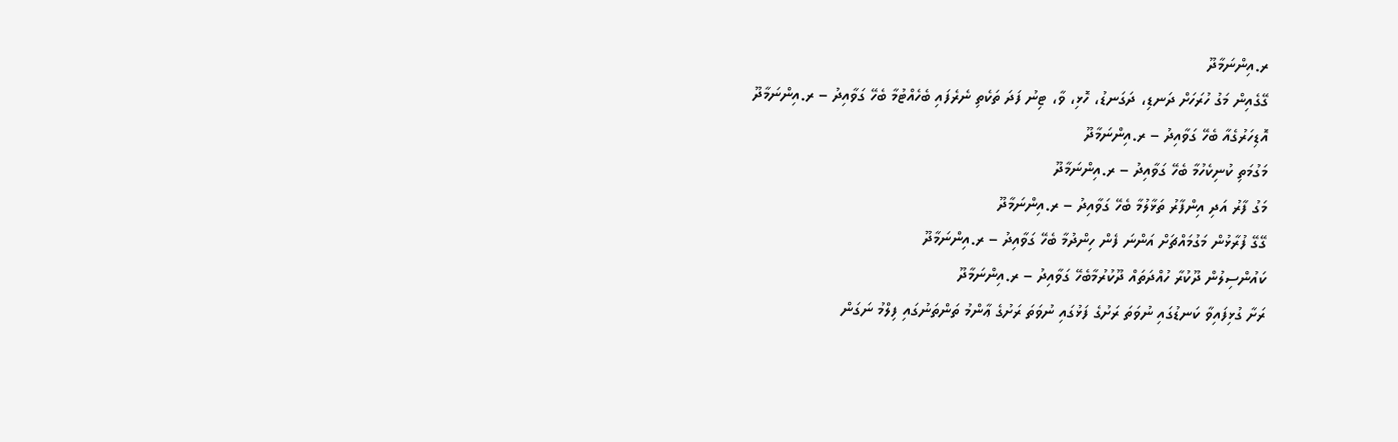ރ.އިންނަމާދޫ
ގޭގެއިން މަގު ހުރަހަށް ދަނޑި، ދަގަނޑު، ހޮޅި، ވާ، ޓިނު ފަދަ ތަކެތި ނެރެފައި ބެހެއްޓުމާ ބެހޭ ގަވާއިދު – ރ.އިންނަމާދޫ
އޮޑިހަރުގެއާ ބެހޭ ގަވާއިދު – ރ.އިންނަމާދޫ
މަގުމަތި ކުނިކެހުމާ ބެހޭ ގަވާއިދު – ރ.އިންނަމާދޫ
މަގު ފާރު އަދި އިންފާރު ތަޅާލުމާ ބެހޭ ގަވާއިދު – ރ.އިންނަމާދޫ
ގޭގޭ ފުރާޅުން މަގުމައްޗަށް އަންނަ ފެން ހިންދުމާ ބެހޭ ގަވާއިދު – ރ.އިންނަމާދޫ
ކައުންސިލުން ދޫކުރާ ހުއްދަތައް ދޫކުރުމާބެހޭ ގަވާއިދު – ރ.އިންނަމާދޫ
ރަށާ ގުޅިފައިވާ ކަނޑުގައި ނުވަތަ ރަށުގެ ފަޅުގައި ނުވަތަ ރަށުގެ ޢާންމު ތަންތަނުގައި ފިލްމު ނަގަން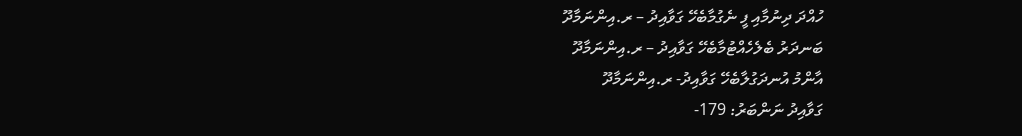ހުއްދަ ދިނުމާއި ފީ ނެގުމާބެހޭ ގަވާއިދު – ރ.އިންނަމާދޫ
ބަނދަރު ބެލެހެއްޓުމާބެހޭ ގަވާއިދު – ރ.އިންނަމާދޫ
އާންމު އުނދަގުލާބެހޭ ގަވާއިދު- ރ.އިންނަމާދޫ
ގަވާއިދު ނަންބަރު: 179-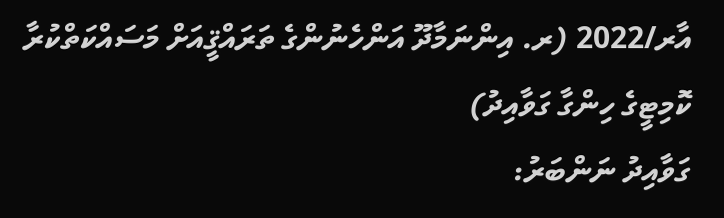އާރ/2022 (ރ. އިންނަމާދޫ އަންހެނުންގެ ތަރައްޤީއަށް މަސައްކަތްކުރާ ކޮމިޓީގެ ހިންގާ ގަވާއިދު)
ގަވާއިދު ނަންބަރު: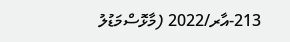213-އާރ/2022 (މާޅޮސްމަޑުލު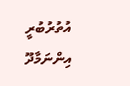އުތުރުބުރީ އިންނަމާދޫ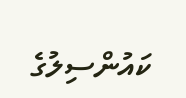ކައުންސިލުގެ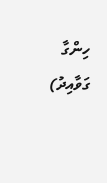ހިންގާ ގަވާއިދު)